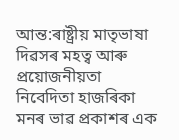আন্ত:ৰাষ্ট্ৰীয় মাতৃভাষা দিৱসৰ মহত্ব আৰু প্ৰয়োজনীয়তা
নিবেদিতা হাজৰিকা
মনৰ ভাৱ প্ৰকাশৰ এক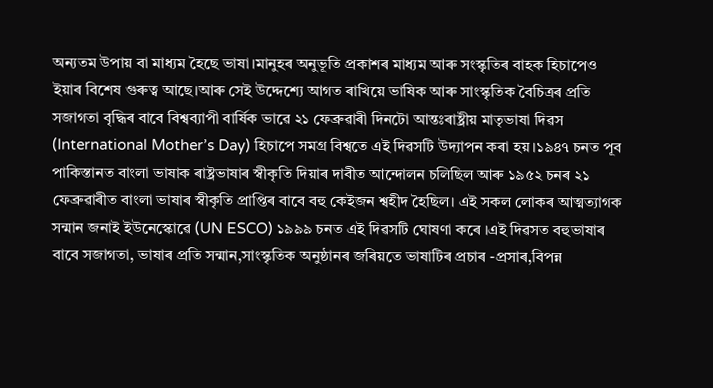অন্যতম উপায় বা মাধ্যম হৈছে ভাষা।মানুহৰ অনুভূতি প্ৰকাশৰ মাধ্যম আৰু সংস্কৃতিৰ বাহক হিচাপেও ইয়াৰ বিশেষ গুৰুত্ব আছে।আৰু সেই উদ্দেশ্যে আগত ৰাখিয়ে ভাষিক আৰু সাংস্কৃতিক বৈচিত্ৰৰ প্ৰতি সজাগতা বৃদ্ধিৰ বাবে বিশ্বব্যাপী বাৰ্ষিক ভাৱে ২১ ফেব্ৰুৱাৰী দিনটো আন্তঃৰাষ্ট্ৰীয় মাতৃভাষা দিৱস (International Mother’s Day) হিচাপে সমগ্ৰ বিশ্বতে এই দিৱসটি উদ্যাপন কৰা হয়।১৯৪৭ চনত পূব পাকিস্তানত বাংলা ভাষাক ৰাষ্ট্ৰভাষাৰ স্বীকৃতি দিয়াৰ দাবীত আন্দোলন চলিছিল আৰু ১৯৫২ চনৰ ২১ ফেব্ৰুৱাৰীত বাংলা ভাষাৰ স্বীকৃতি প্ৰাপ্তিৰ বাবে বহু কেইজন শ্বহীদ হৈছিল। এই সকল লোকৰ আত্মত্যাগক সন্মান জনাই ইউনেস্কোৱে (UN ESCO) ১৯৯৯ চনত এই দিৱসটি ঘোষণা কৰে ।এই দিৱসত বহুভাষাৰ বাবে সজাগতা, ভাষাৰ প্ৰতি সন্মান,সাংস্কৃতিক অনুষ্ঠানৰ জৰিয়তে ভাষাটিৰ প্ৰচাৰ -প্ৰসাৰ,বিপন্ন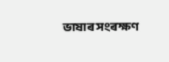ভাষাৰ সংৰক্ষণ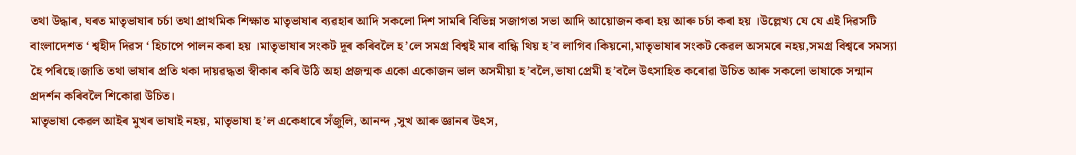তথা উদ্ধাৰ, ঘৰত মাতৃভাষাৰ চৰ্চা তথা প্ৰাথমিক শিক্ষাত মাতৃভাষাৰ ব্যৱহাৰ আদি সকলো দিশ সামৰি বিভিন্ন সজাগতা সভা আদি আয়োজন কৰা হয় আৰু চৰ্চা কৰা হয় ।উল্লেখ্য যে যে এই দিৱসটি বাংলাদেশত ‘ শ্বহীদ দিৱস ‘ হিচাপে পালন কৰা হয় ।মাতৃভাষাৰ সংকট দূৰ কৰিবলৈ হ’লে সমগ্ৰ বিশ্বই মাৰ বান্ধি থিয় হ’ব লাগিব।কিয়নো,মাতৃভাষাৰ সংকট কেৱল অসমৰে নহয়,সমগ্ৰ বিশ্বৰে সমস্যা হৈ পৰিছে।জাতি তথা ভাষাৰ প্ৰতি থকা দায়ৱদ্ধতা স্বীকাৰ কৰি উঠি অহা প্ৰজন্মক একো একোজন ভাল অসমীয়া হ’বলৈ,ভাষা প্ৰেমী হ’বলৈ উৎসাহিত কৰোৱা উচিত আৰু সকলো ভাষাকে সন্মান প্ৰদৰ্শন কৰিবলৈ শিকোৱা উচিত।
মাতৃভাষা কেৱল আইৰ মুখৰ ভাষাই নহয়, মাতৃভাষা হ’ল একেধাৰে সঁজুলি, আনন্দ ,সুখ আৰু জ্ঞানৰ উৎস,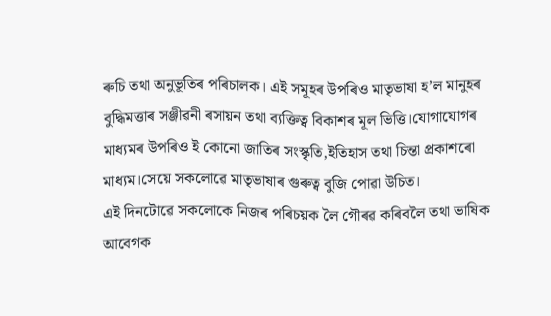ৰুচি তথা অনুভূতিৰ পৰিচালক। এই সমূহৰ উপৰিও মাতৃভাষা হ’ল মানুহৰ বুদ্ধিমত্তাৰ সঞ্জীৱনী ৰসায়ন তথা ব্যক্তিত্ব বিকাশৰ মূল ভিত্তি।যোগাযোগৰ মাধ্যমৰ উপৰিও ই কোনো জাতিৰ সংস্কৃতি,ইতিহাস তথা চিন্তা প্ৰকাশৰো মাধ্যম।সেয়ে সকলোৱে মাতৃভাষাৰ গুৰুত্ব বুজি পোৱা উচিত।
এই দিনটোৱে সকলোকে নিজৰ পৰিচয়ক লৈ গৌৰৱ কৰিবলৈ তথা ভাষিক আবেগক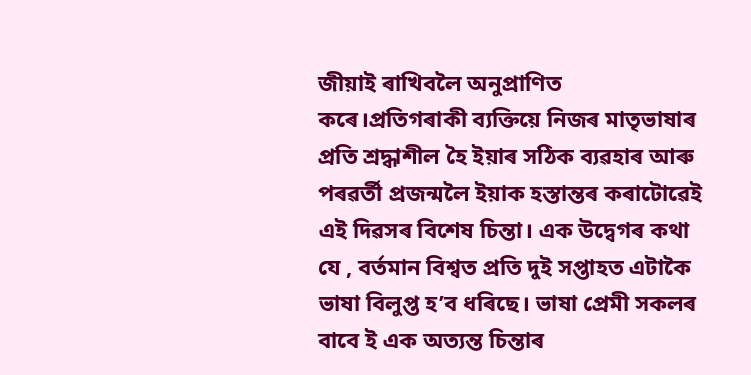জীয়াই ৰাখিবলৈ অনুপ্ৰাণিত কৰে।প্ৰতিগৰাকী ব্যক্তিয়ে নিজৰ মাতৃভাষাৰ প্ৰতি শ্ৰদ্ধাশীল হৈ ইয়াৰ সঠিক ব্যৱহাৰ আৰু পৰৱৰ্তী প্ৰজন্মলৈ ইয়াক হস্তান্তৰ কৰাটোৱেই এই দিৱসৰ বিশেষ চিন্তা। এক উদ্বেগৰ কথা যে , বৰ্তমান বিশ্বত প্ৰতি দুই সপ্তাহত এটাকৈ ভাষা বিলুপ্ত হ’ব ধৰিছে। ভাষা প্ৰেমী সকলৰ বাবে ই এক অত্যন্ত চিন্তাৰ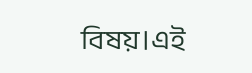বিষয়।এই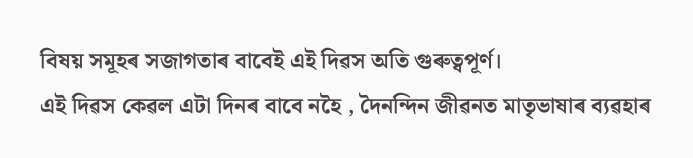বিষয় সমূহৰ সজাগতাৰ বাবেই এই দিৱস অতি গুৰুত্বপূৰ্ণ।
এই দিৱস কেৱল এটা দিনৰ বাবে নহৈ , দৈনন্দিন জীৱনত মাতৃভাষাৰ ব্যৱহাৰ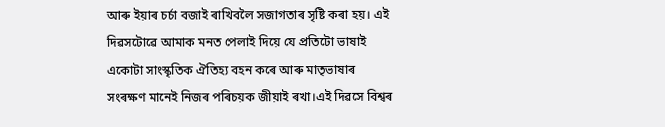আৰু ইয়াৰ চৰ্চা বজাই ৰাখিবলৈ সজাগতাৰ সৃষ্টি কৰা হয়। এই দিৱসটোৱে আমাক মনত পেলাই দিয়ে যে প্ৰতিটো ভাষাই একোটা সাংস্কৃতিক ঐতিহ্য বহন কৰে আৰু মাতৃভাষাৰ সংৰক্ষণ মানেই নিজৰ পৰিচয়ক জীয়াই ৰখা।এই দিৱসে বিশ্বৰ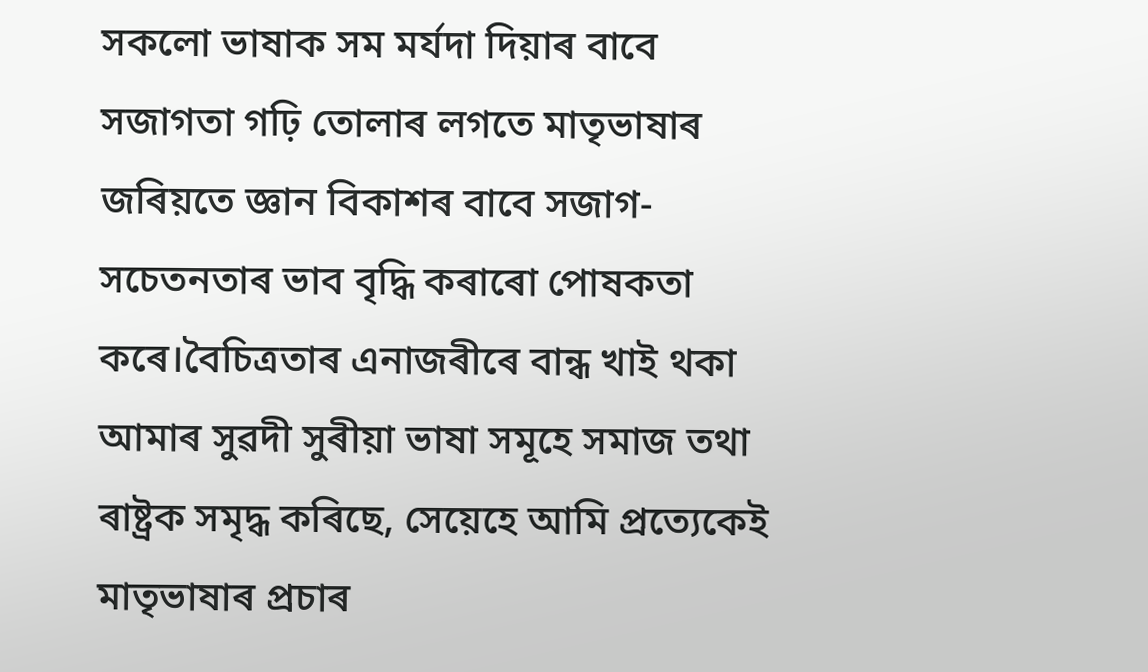সকলো ভাষাক সম মৰ্যদা দিয়াৰ বাবে সজাগতা গঢ়ি তোলাৰ লগতে মাতৃভাষাৰ জৰিয়তে জ্ঞান বিকাশৰ বাবে সজাগ-সচেতনতাৰ ভাব বৃদ্ধি কৰাৰো পোষকতা কৰে।বৈচিত্ৰতাৰ এনাজৰীৰে বান্ধ খাই থকা আমাৰ সুৱদী সুৰীয়া ভাষা সমূহে সমাজ তথা ৰাষ্ট্ৰক সমৃদ্ধ কৰিছে, সেয়েহে আমি প্ৰত্যেকেই মাতৃভাষাৰ প্ৰচাৰ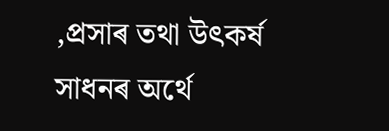,প্ৰসাৰ তথা উৎকৰ্ষ সাধনৰ অৰ্থে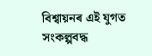বিশ্বায়নৰ এই যুগত সংকল্পবদ্ধ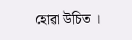হোৱা উচিত ।